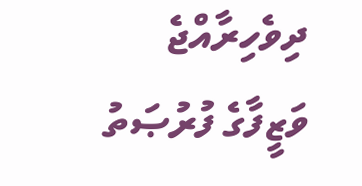ދިވެހިރާއްޖެ
ވަޒީފާގެ ފުރުޞަތު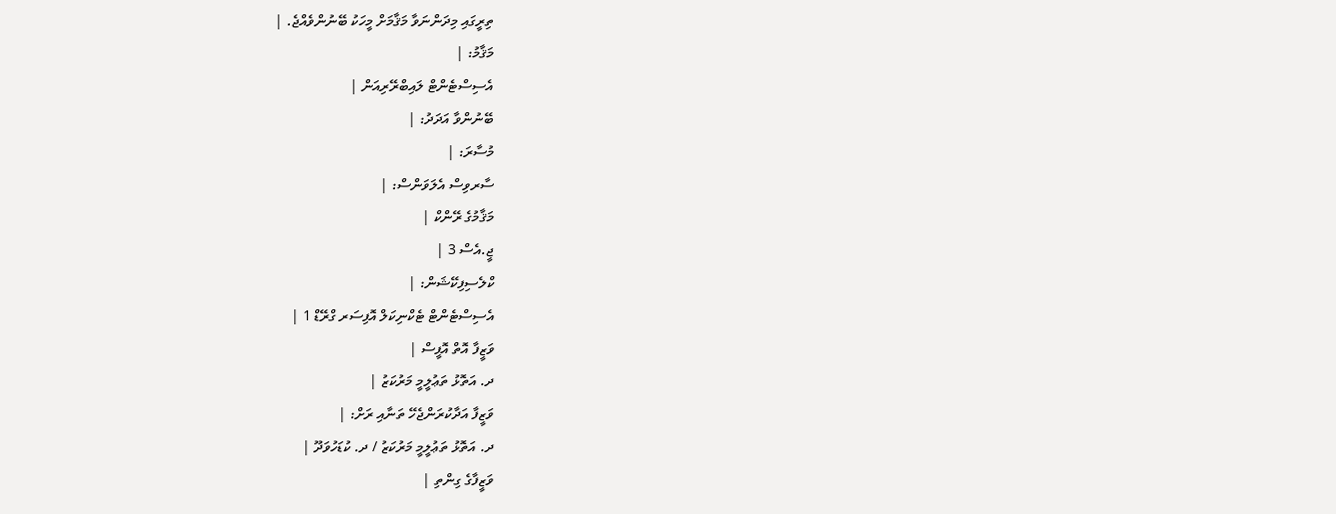ތިރީގައި މިދަންނަވާ މަޤާމަށް މީހަކު ބޭނުންވެއްޖެ. |
މަޤާމު: |
އެސިސްޓެންޓް ލައިބްރޭރިއަން |
ބޭނުންވާ އަދަދު: |
މުސާރަ: |
ސާރވިސް އެލަވަންސް: |
މަޤާމުގެ ރޭންކް |
ޖީ.އެސް 3 |
ކްލެސިފިކޭޝަން: |
އެސިސްޓެންޓް ޓެކްނިކަލް އޮފިސަރ ގްރޭޑް 1 |
ވަޒީފާ އޮތް އޮފީސް |
ދ. އަތޮޅު ތަޢުލީމީ މަރުކަޒު |
ވަޒީފާ އަދާކުރަންޖެހޭ ތަނާއި ރަށް: |
ދ. އަތޮޅު ތަޢުލީމީ މަރުކަޒު / ދ. ކުޑަހުވަދޫ |
ވަޒީފާގެ ގިންތި |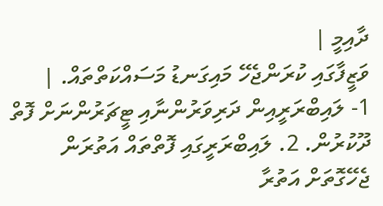ދާއިމީ |
ވަޒީފާގައި ކުރަންޖެހޭ މައިގަނޑު މަސައްކަތްތައް. |
1- ލައިބްރަރީއިން ދަރިވަރުންނާއި ޓީޗަރުންނަށް ފޮތް ދޫކުރުން. 2. ލައިބްރަރީގައި ފޮތްތައް އަތުރަން ޖެހޭގޮތަށް އަތުރާ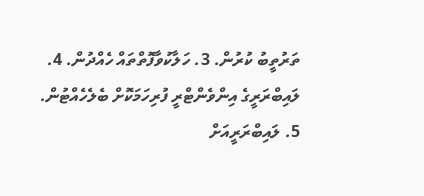ތަރުތީބު ކުރުން. 3. ހަލާކުވާފޮތްތައް ހެއްދުން. 4. ލައިބްރަރީގެ އިންވެންޓްރީ ފުރިހަމަކޮށް ބެލެހެއްޓުން. 5. ލައިބްރަރީއަށް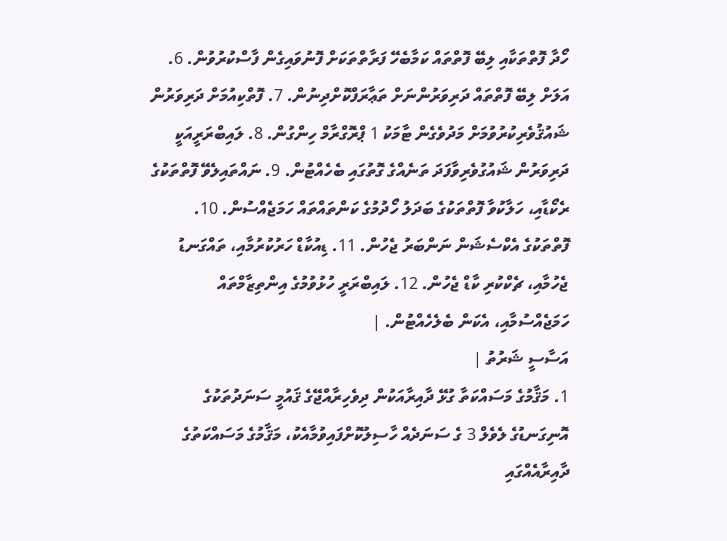ހޯދާ ފޮތްތަކާއި ލިބޭ ފޮތްތައް ކަމާބެހޭ ފަރާތްތަކަށް ފޮނުވައިގެން ފާސްކުރުވުން. 6. އަލަށް ލިބޭ ފޮތްތައް ދަރިވަރުންނަށް ތަޢާރަފްކޮށްދިނުން. 7. ފޮތްކިއުމަށް ދަރިވަރުން ޝައުޤުވެރިކުރުވުމަށް މަދުވެގެން ޓާމަކު 1 ޕްރޮގްރާމް ހިންގުން. 8. ލައިބްރަރީއަކީ ދަރިވަރުން ޝައުގުވެރިވާފަދަ ތަނެއްގެ ގޮތުގައި ބެހެއްޓުން. 9. ނައްތައިލެވޭ ފޮތްތަކުގެ ރެކޯޑާއި، ހަލާކުވާ ފޮތްތަކުގެ ބަދަލު ހޯދުމުގެ ކަންތައްތައް ހަމަޖެއްސުން. 10. ފޮތްތަކުގެ އެކްސެޝަން ނަންބަރު ޖެހުން. 11. ޑިއުކާޑް ހަރުކުރުމާއި، ތައްގަނޑު ޖެހުމާއި، ޗެކްކުރި ކާޑް ޖެހުން. 12. ލައިބްރަރީ ހުޅުވުމުގެ އިންތިޒާމްތައް ހަމަޖެއްސުމާއި، އެކަން ބެލެހެއްޓުން. |
އަސާސީ ޝަރުތު |
1. މަޤާމުގެ މަސައްކަތާ ގުޅޭ ދާއިރާއަކުން ދިވެހިރާއްޖޭގެ ޤައުމީ ސަނަދުތަކުގެ އޮނިގަނޑުގެ ލެވެލް 3 ގެ ސަނަދެއް ހާސިލުކޮށްފައިވުމާއެކު، މަޤާމުގެ މަސައްކަތުގެ ދާއިރާއެއްގައި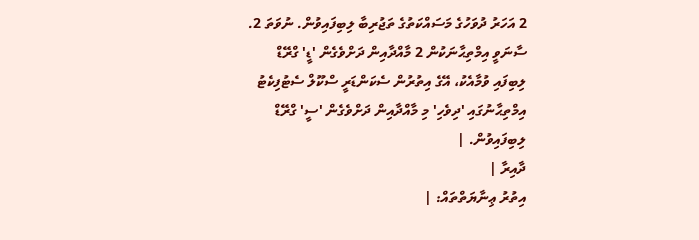2 އަހަރު ދުވަހުގެ މަސައްކަތުގެ ތަޖުރިބާ ލިބިފައިވުން. ނުވަތަ 2. ސާނަވީ އިމްތިޙާނަކުން 2 މާއްދާއިން ދަށްވެގެން 'ޑީ' ގްރޭޑް ލިބިފައި ވުމާއެކު، އޭގެ އިތުރުން ސެކަންޑަރީ ސްކޫލް ސެޓުފިކެޓު އިމްތިޙާނުގައި 'ދިވެހި' މި މާއްދާއިން ދަށްވެގެން 'ސީ' ގްރޭޑް ލިބިފައިވުން. |
ދާއިރާ |
އިތުރު ޢިނާޔަތްތައް: |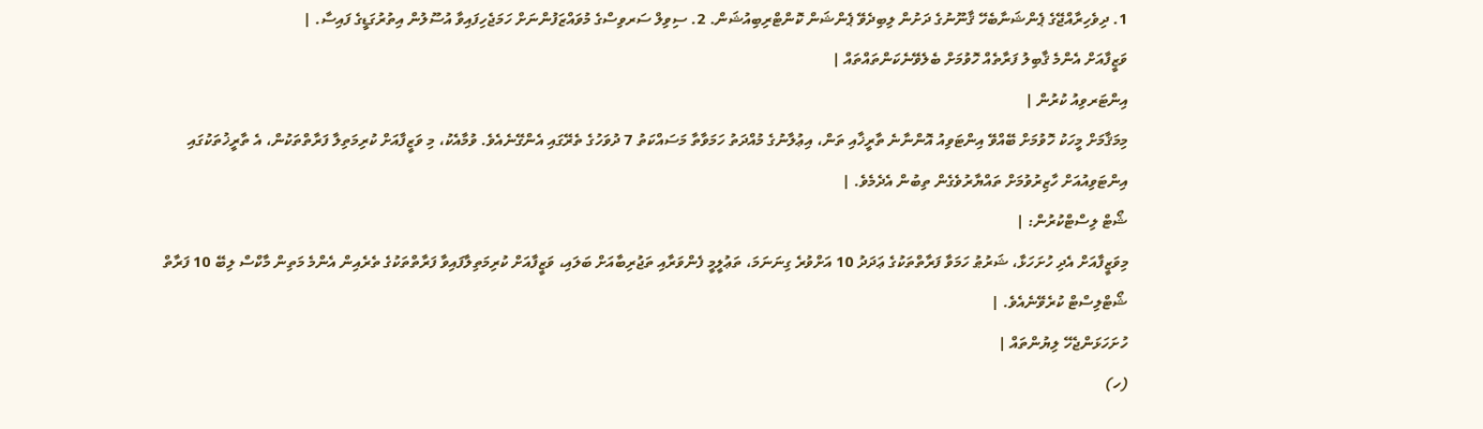1. ދިވެހިރާއްޖޭގެ ޕެންޝަނާބެހޭ ޤާނޫނުގެ ދަށުން ލިބިދެވޭ ޕެންޝަން ކޮންޓްރިބިއުޝަން. 2. ސިވިލް ސަރވިސްގެ މުވައްޒަފުންނަށް ހަމަޖެހިފައިވާ އުސޫލުން އިތުރުގަޑީގެ ފައިސާ. |
ވަޒީފާއަށް އެންމެ ޤާބިލު ފަރާތެއް ހޮވުމަށް ބެލެވޭނެކަންތައްތައް |
އިންޓަރވިއު ކުރުން |
މިމަޤާމަށް މީހަކު ހޮވުމަށް ބޭއްވޭ އިންޓަވިއު އޮންނާނެ ތާރީޚާއި ތަން، އިޢުލާނުގެ މުއްދަތު ހަމަވާތާ މަސައްކަތު 7 ދުވަހުގެ ތެރޭގައި އެންގޭނެއެވެ. ވުމާއެކު، މި ވަޒީފާއަށް ކުރިމަތިލާ ފަރާތްތަކުން، އެ ތާރީޚުތަކުގައި އިންޓަވިއުއަށް ހާޒިރުވުމަށް ތައްޔާރުވެގެން ތިބުން އެދެމެވެ. |
ޝޯޓް ލިސްޓްކުރުން: |
މިވަޒީފާއަށް އެދި ހުށަހަޅާ، ޝަރުޠު ހަމަވާ ފަރާތްތަކުގެ ޢަދަދު 10 އަށްވުރެ ގިނަނަމަ، ތަޢުލީމީ ފެންވަރާއި ތަޖުރިބާއަށް ބަލައި، ވަޒީފާއަށް ކުރިމަތިލާފައިވާ ފަރާތްތަކުގެ ތެރެއިން އެންމެ މަތިން މާކްސް ލިބޭ 10 ފަރާތް ޝޯޓްލިސްޓް ކުރެވޭނެއެވެ. |
ހުށަހަޅަންޖެހޭ ލިޔުންތައް |
(ހ)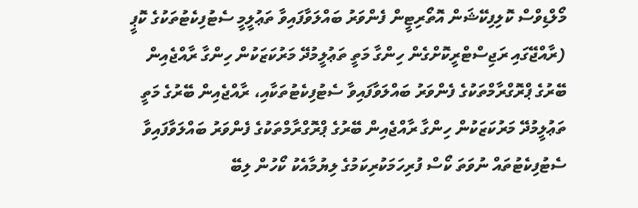މޯލްޑިވްސް ކޮލިފިކޭޝަން އޮތޯރިޓީން ފެންވަރު ބައްލަވާފައިވާ ތަޢުލީމީ ސެޓުފިކެޓުތަކުގެ ކޮޕީ (ރާއްޖޭގައި ރަޖިސްޓްރީކޮށްގެން ހިންގާ މަތީ ތަޢުލީމުދޭ މަރުކަޒަކުން ހިންގާ ރާއްޖެއިން ބޭރުގެ ޕްރޮގްރާމްތަކުގެ ފެންވަރު ބައްލަވާފައިވާ ސެޓުފިކެޓުތަކާއި، ރާއްޖެއިން ބޭރުގެ މަތީ ތަޢުލީމުދޭ މަރުކަޒަކުން ހިންގާ ރާއްޖެއިން ބޭރުގެ ޕްރޮގްރާމްތަކުގެ ފެންވަރު ބައްލަވާފައިވާ ސެޓުފިކެޓުތައް ނުވަތަ ކޯސް ފުރިހަމަކުރިކަމުގެ ލިޔުމާއެކު ކޯހުން ލިބޭ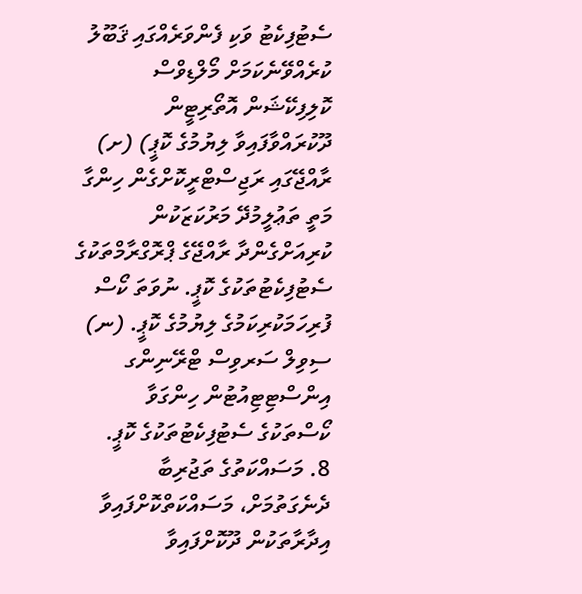ސެޓުފިކެޓު ވަކި ފެންވަރެއްގައި ޤަބޫލު ކުރެއްވޭނެކަމަށް މޯލްޑިވްސް ކޮލިފިކޭޝަން އޮތޯރިޓީން ދޫކުރައްވާފައިވާ ލިޔުމުގެ ކޮޕީ) (ށ) ރާއްޖޭގައި ރަޖިސްޓްރީކޮށްގެން ހިންގާ މަތީ ތަޢުލީމުދޭ މަރުކަޒަކުން ކުރިއަށްގެންދާ ރާއްޖޭގެ ޕްރޮގްރާމްތަކުގެ ސެޓުފިކެޓުތަކުގެ ކޮޕީ. ނުވަތަ ކޯސް ފުރިހަމަކުރިކަމުގެ ލިޔުމުގެ ކޮޕީ. (ނ) ސިވިލް ސަރވިސް ޓްރޭނިންގ އިންސްޓިޓިއުޓުން ހިންގަވާ ކޯސްތަކުގެ ސެޓުފިކެޓުތަކުގެ ކޮޕީ.
8. މަސައްކަތުގެ ތަޖުރިބާ ދެނެގަތުމަށް، މަސައްކަތްކޮށްފައިވާ އިދާރާތަކުން ދޫކޮށްފައިވާ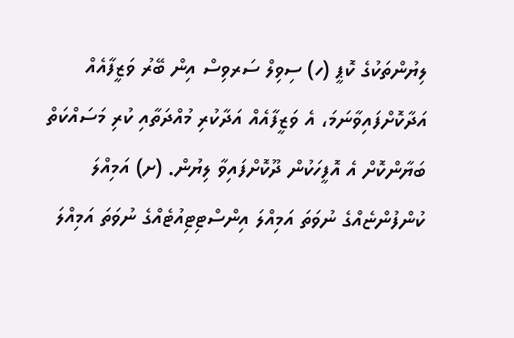ލިޔުންތަކުގެ ކޮޕީ (ހ) ސިވިލް ސަރވިސް އިން ބޭރު ވަޒީފާއެއް އަދާކޮށްފައިވާނަމަ، އެ ވަޒީފާއެއް އަދާކުރި މުއްދަތާއި ކުރި މަސައްކަތް ބަޔާންކޮށް އެ އޮފީހަކުން ދޫކޮށްފައިވާ ލިޔުން. (ށ) އަމިއްލަ ކުންފުންޏެއްގެ ނުވަތަ އަމިއްލަ އިންސްޓިޓިއުޓެއްގެ ނުވަތަ އަމިއްލަ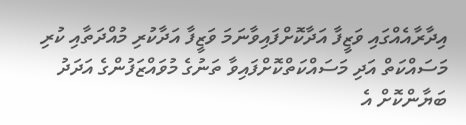އިދާރާއެއްގައި ވަޒީފާ އަދާކޮށްފައިވާނަމަ ވަޒީފާ އަދާކުރި މުއްދަތާއި ކުރި މަސައްކަތް އަދި މަސައްކަތްކޮށްފައިވާ ތަނުގެ މުވައްޒަފުންގެ އަދަދު ބަޔާންކޮށް އެ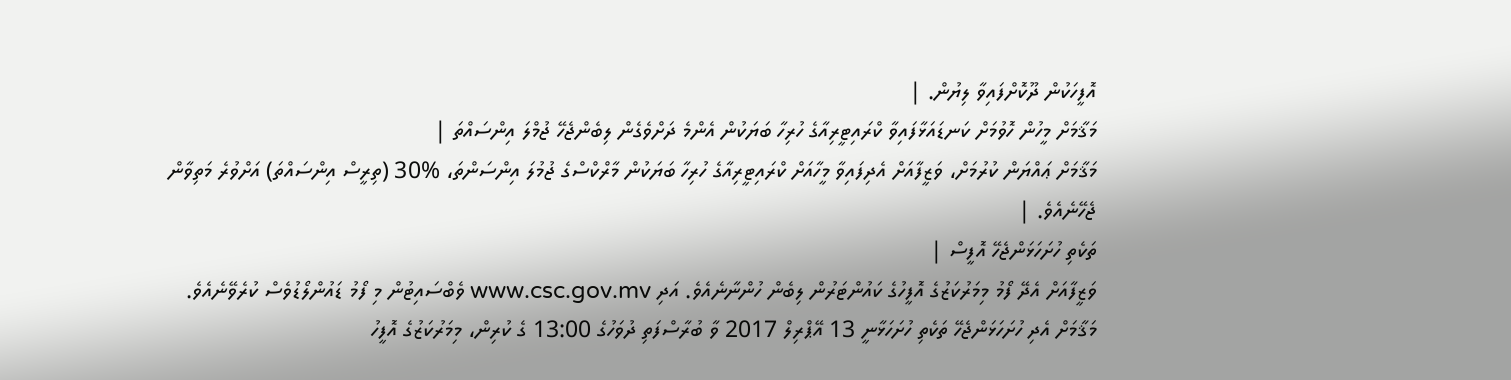އޮފީހަކުން ދޫކޮށްފައިވާ ލިޔުން. |
މަޤާމަށް މީހުން ހޮވުމަށް ކަނޑައަޅާފައިވާ ކްރައިޓީރިއާގެ ހުރިހާ ބަޔަކުން އެންމެ ދަށްވެގެން ލިބެންޖެހޭ ޖުމްލަ އިންސައްތަ |
މަޤާމަށް ޢައްޔަން ކުރުމަށް، ވަޒީފާއަށް އެދިފައިވާ މީހާއަށް ކްރައިޓީރިއާގެ ހުރިހާ ބަޔަކުން މާރްކްސްގެ ޖުމުލަ އިންސަންތަ، %30 (ތިރީސް އިންސައްތަ) އަށްވުރެ މަތިވާން ޖެހޭނެއެވެ. |
ތަކެތި ހުށަހަޅަންޖެހޭ އޮފީސް |
ވަޒީފާއަށް އެދޭ ފޯމު މިމަރުކަޒުގެ އޮފީހުގެ ކައުންޓަރުން ލިބެން ހުންނާނެއެވެ. އަދި www.csc.gov.mv ވެބްސައިޓުން މި ފޯމު ޑައުންލޯޑުވެސް ކުރެވޭނެއެވެ. މަޤާމަށް އެދި ހުށަހަޅަންޖެހޭ ތަކެތި ހުށަހަޅާނީ 13 އޭޕްރިލް 2017 ވާ ބުރާސްފަތި ދުވަހުގެ 13:00 ގެ ކުރިން، މިމަރުކަޒުގެ އޮފީހު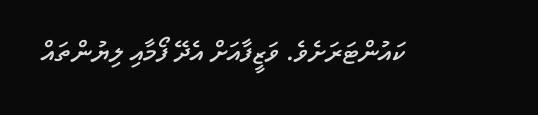ކައުންޓަރަށެވެ. ވަޒީފާއަށް އެދޭ ފޯމާއި ލިޔުންތައް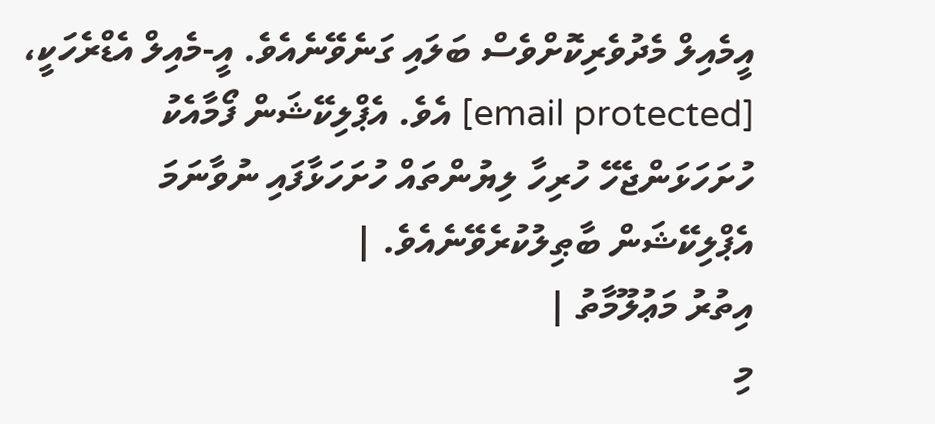އީމެއިލް މެދުވެރިކޮށްވެސް ބަލައި ގަނެވޭނެއެވެ. އީ-މެއިލް އެޑްރެހަކީ، [email protected] އެވެ. އެޕްލިކޭޝަން ފޯމާއެކު ހުށަހަޅަންޖެހޭ ހުރިހާ ލިޔުންތައް ހުށަހަޅާފައި ނުވާނަމަ އެޕްލިކޭޝަން ބާޠިލުކުރެވޭނެއެވެ. |
އިތުރު މަޢުލޫމާތު |
މި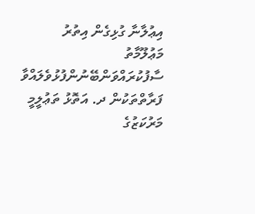އިޢުލާނާ ގުޅިގެން އިތުރު މަޢުލޫމާތު ސާފުކުރައްވަންބޭނުންފުޅުވެލައްވާ ފަރާތްތަކުން ދ. އަތޮޅު ތަޢުލީމީ މަރުކަޒުގެ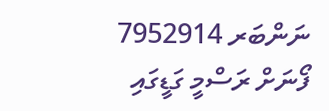ނަންބަރ 7952914 ފޯނަށް ރަސްމީ ގަޑީގައި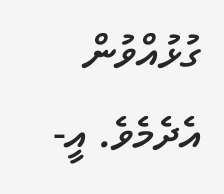ގުޅުއްވުން އެދެމެވެ. އީ-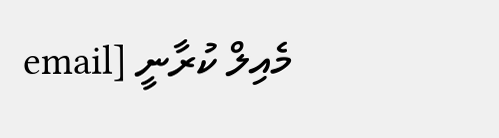މެއިލް ކުރާނީ [email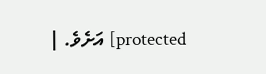protected] އަށެވެ. |